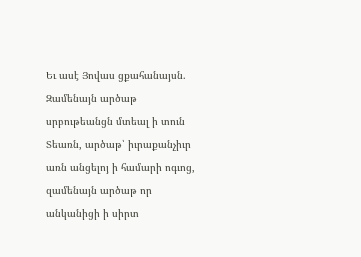Եւ ասէ Յովաս ցքահանայսն. Զամենայն արծաթ սրբութեանցն մտեալ ի տուն Տեառն, արծաթ՝ իւրաքանչիւր առն անցելոյ ի համարի ոգւոց, զամենայն արծաթ որ անկանիցի ի սիրտ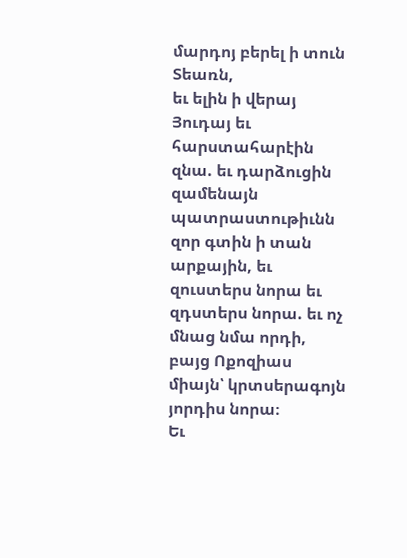մարդոյ բերել ի տուն Տեառն,
եւ ելին ի վերայ Յուդայ եւ հարստահարէին զնա. եւ դարձուցին զամենայն պատրաստութիւնն զոր գտին ի տան արքային, եւ զուստերս նորա եւ զդստերս նորա. եւ ոչ մնաց նմա որդի, բայց Ոքոզիաս միայն՝ կրտսերագոյն յորդիս նորա։
Եւ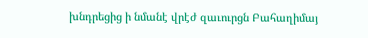խնդրեցից ի նմանէ վրէժ զաւուրցն Բահաղիմայ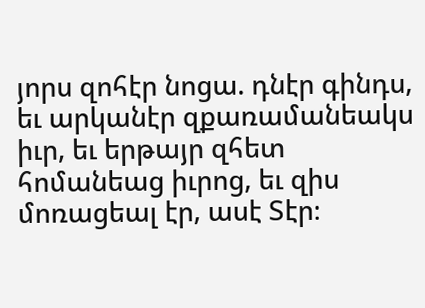յորս զոհէր նոցա. դնէր գինդս, եւ արկանէր զքառամանեակս իւր, եւ երթայր զհետ հոմանեաց իւրոց, եւ զիս մոռացեալ էր, ասէ Տէր։